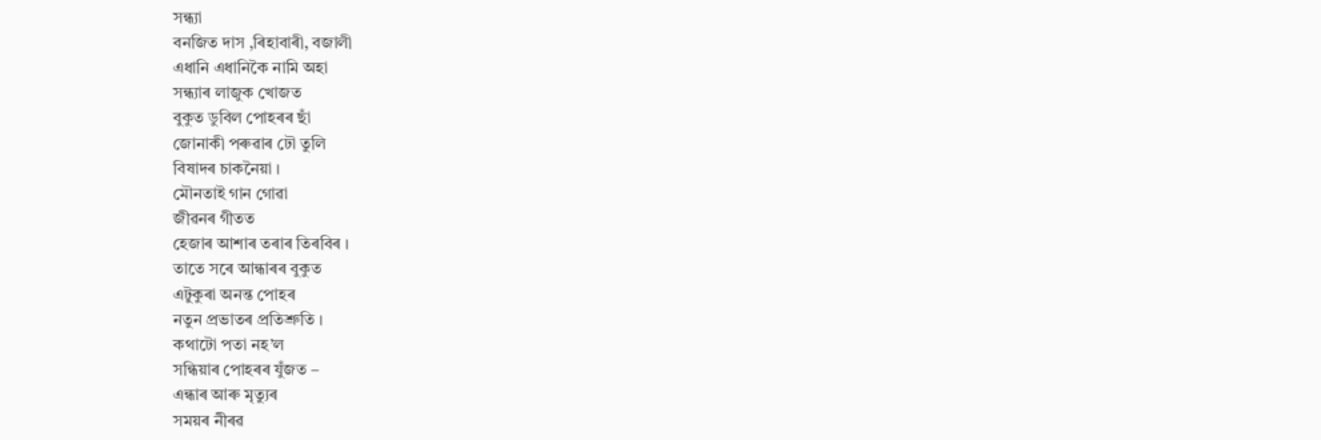সন্ধ্যা
বনজিত দাস ,ৰিহাবাৰী, বজালী
এধানি এধানিকৈ নামি অহা
সন্ধ্যাৰ লাজুক খোজত
বুকুত ডুবিল পোহৰৰ ছাঁ
জোনাকী পৰুৱাৰ ঢৌ তুলি
বিষাদৰ চাকনৈয়া ।
মৌনতাই গান গোৱা
জীৱনৰ গীতত
হেজাৰ আশাৰ তৰাৰ তিৰবিৰ ।
তাতে সৰে আন্ধাৰৰ বুকুত
এটুকুৰা অনন্ত পোহৰ
নতুন প্ৰভাতৰ প্ৰতিশ্ৰুতি ।
কথাটো পতা নহ’ল
সন্ধিয়াৰ পোহৰৰ যুঁজত –
এন্ধাৰ আৰু মৃত্যুৰ
সময়ৰ নীৰৱ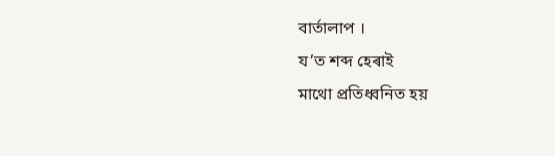বাৰ্তালাপ ।
য’ত শব্দ হেৰাই
মাথো প্ৰতিধ্বনিত হয়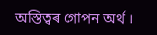অস্তিত্বৰ গোপন অৰ্থ ।